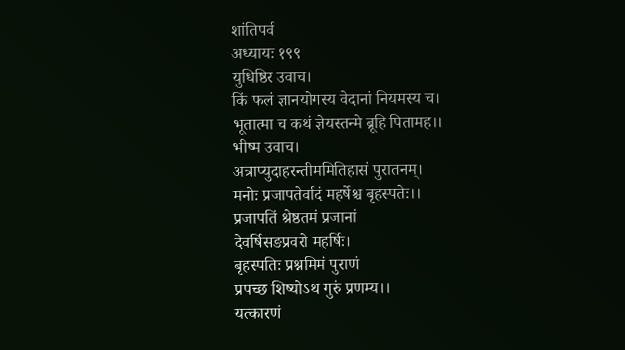शांतिपर्व
अध्यायः १९९
युधिष्ठिर उवाच।
किं फलं ज्ञानयोगस्य वेदानां नियमस्य च।
भूतात्मा च कथं ज्ञेयस्तन्मे ब्रूहि पितामह।।
भीष्म उवाच।
अत्राप्युदाहरन्तीममितिहासं पुरातनम्।
मनोः प्रजापतेर्वादं महर्षेश्च बृहस्पतेः।।
प्रजापतिं श्रेष्ठतमं प्रजानां
देवर्षिसङप्रवरो महर्षिः।
बृहस्पतिः प्रश्नमिमं पुराणं
प्रपच्छ शिष्योऽथ गुरुं प्रणम्य।।
यत्कारणं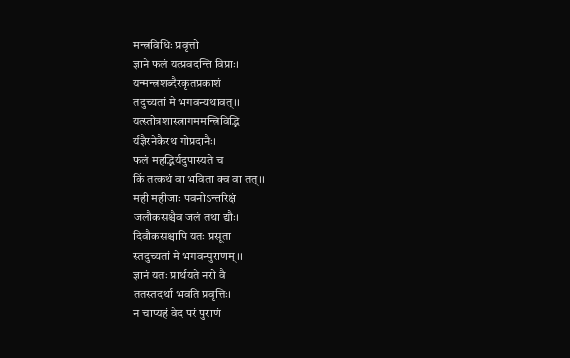मन्त्रविधिः प्रवृत्तो
ज्ञाने फलं यत्प्रवदन्ति विप्राः।
यन्मन्त्रशब्दैरकृतप्रकाशं
तदुच्यतां मे भगवन्यथावत्।।
यत्स्तोत्रशास्त्रागममन्त्रिविद्भि
र्यज्ञैरनेकैरथ गोप्रदानैः।
फलं महद्भिर्यदुपास्यते च
किं तत्कथं वा भविता क्व वा तत्।।
मही महीजाः पवनोऽन्तरिक्षं
जलौकसश्चैव जलं तथा द्यौः।
दिवौकसश्चापि यतः प्रसूता
स्तदुच्यतां मे भगवन्पुराणम्।।
ज्ञानं यतः प्रार्थयते नरो वै
ततस्तदर्था भवति प्रवृत्तिः।
न चाप्यहं वेद परं पुराणं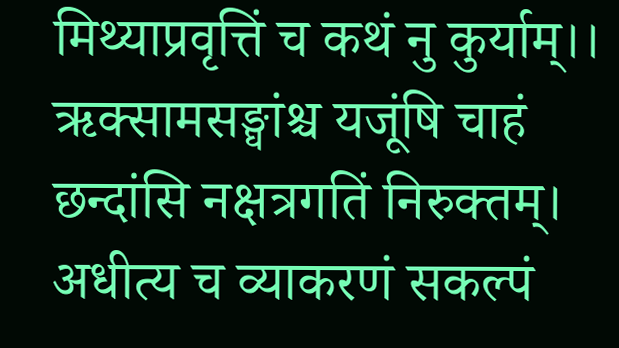मिथ्याप्रवृत्तिं च कथं नु कुर्याम्।।
ऋक्सामसङ्घांश्च यजूंषि चाहं
छन्दांसि नक्षत्रगतिं निरुक्तम्।
अधीत्य च व्याकरणं सकल्पं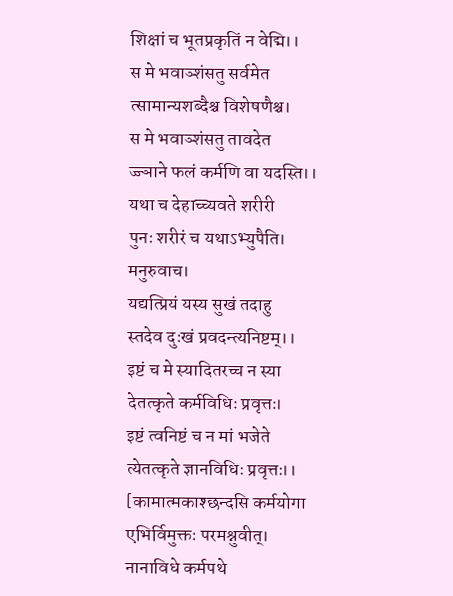शिक्षां च भूतप्रकृतिं न वेद्मि।।
स मे भवाञ्शंसतु सर्वमेत
त्सामान्यशब्दैश्च विशेषणैश्च।
स मे भवाञ्शंसतु तावदेत
ज्ज्ञाने फलं कर्मणि वा यदस्ति।।
यथा च देहाच्च्यवते शरीरी
पुनः शरीरं च यथाऽभ्युपैति।
मनुरुवाच।
यद्यत्प्रियं यस्य सुखं तदाहु
स्तदेव दुःखं प्रवदन्त्यनिष्टम्।।
इष्टं च मे स्यादितरच्च न स्या
देतत्कृते कर्मविधिः प्रवृत्तः।
इष्टं त्वनिष्टं च न मां भजेते
त्येतत्कृते ज्ञानविधिः प्रवृत्तः।।
[कामात्मकाश्छन्दसि कर्मयोगा
एभिर्विमुक्तः परमश्नुवीत्।
नानाविधे कर्मपथे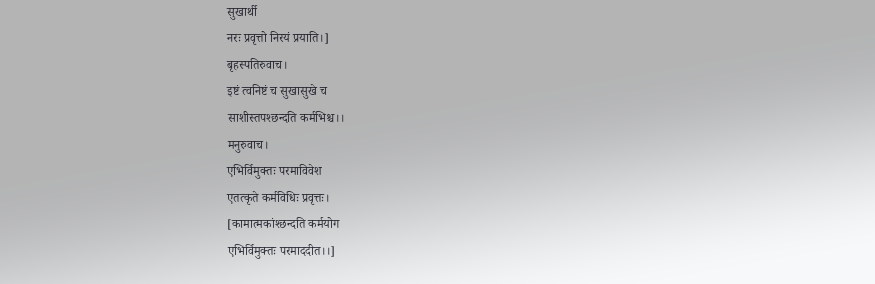सुखार्थी
नरः प्रवृत्तो निरयं प्रयाति।]
बृहस्पतिरुवाच।
इष्टं त्वनिष्टं च सुखासुखे च
साशीस्तपश्छन्दति कर्मभिश्च।।
मनुरुवाच।
एभिर्विमुक्तः परमाविवेश
एतत्कृते कर्मविधिः प्रवृत्तः।
[कामात्मकांश्छन्दति कर्मयोग
एभिर्विमुक्तः परमाददीत।।]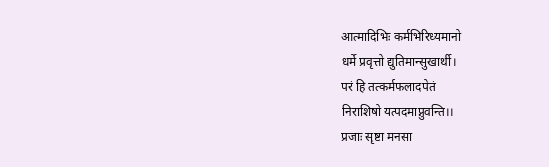आत्मादिभिः कर्मभिरिध्यमानो
धर्मे प्रवृत्तो द्युतिमान्सुखार्थी।
परं हि तत्कर्मफलादपेतं
निराशिषो यत्पदमाप्नुवन्ति।।
प्रजाः सृष्टा मनसा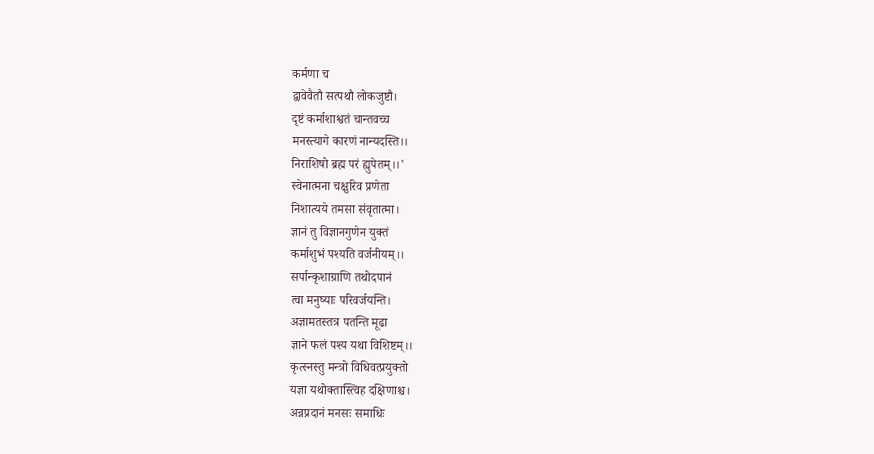कर्मणा च
द्वावेवैतौ सत्पथौ लोकजुष्टौ।
दृष्टं कर्माशाश्वतं चान्तवच्च
मनस्त्यागे कारणं नान्यदस्ति।।
निराशिषो ब्रह्म परं ह्युपेतम्।।'
स्वेनात्मना चक्षुरिव प्रणेता
निशात्यये तमसा संवृतात्मा।
ज्ञानं तु विज्ञानगुणेन युक्तं
कर्माशुभं पश्यति वर्जनीयम्।।
सर्पान्कृशाग्राणि तथोदपानं
त्वा मनुष्याः परिवर्जयन्ति।
अज्ञामतस्तत्र पतन्ति मूढा
ज्ञाने फलं पश्य यथा विशिष्टम्।।
कृत्स्नस्तु मन्त्रो विधिवत्प्रयुक्तो
यज्ञा यथोक्तास्त्विह दक्षिणाश्च।
अन्नप्रदानं मनसः समाधिः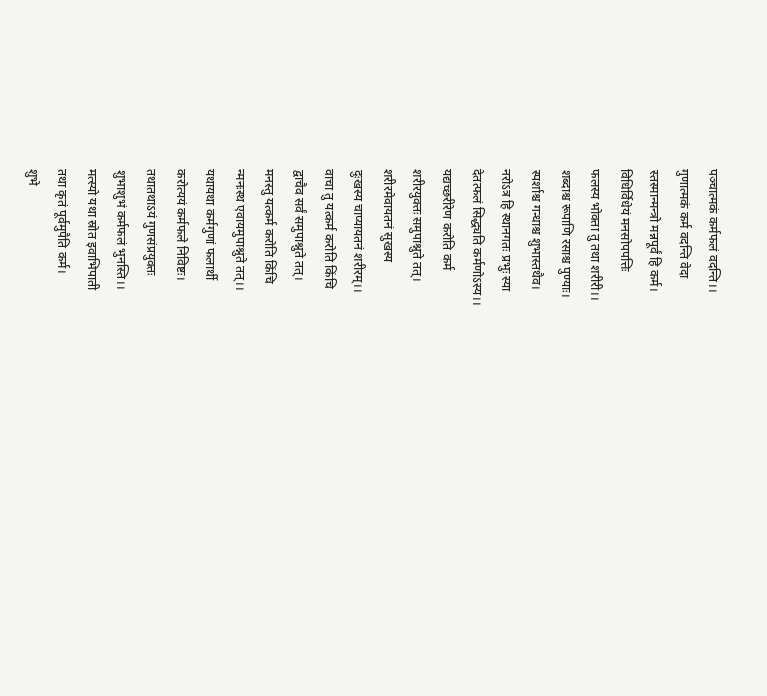पञ्चात्मकं कर्मफलं वदन्ति।।
गुणात्मकं कर्म वदन्ति वेदा
स्तस्मान्मन्त्रो मन्नपूर्वं हि कर्म।
विधिर्विधेयं मनसोपपत्तिः
फलस्य भोक्ता तु तथा शरीरी।।
शब्दाश्च रूपाणि रसाश्च पुण्याः।
स्पर्शाश्च गन्धाश्च शुभास्तथैव।
नरोऽत्र हि स्थानगतः प्रभुः स्या
देतत्फलं सिद्ध्यति कर्मणोऽस्य।।
यद्यच्छरीरेण करोति कर्म
शरीरयुक्तः समुपाश्नुते तत्।
शरीरमेवायतनं सुखस्य
दुःखस्य चाप्यायतनं शरीरम्।।
वाचा तु यत्कर्म करोति किंचि
द्वाचैव सर्वं समुपाश्नुते तत्।
मनस्तु यत्कर्म करोति किंचि
न्मनःस्थ एवायमुपाश्नुते तत्।।
यथायथा कर्मगुणां फलार्थी
करोत्ययं कर्मफले निविष्टः।
तथातथाऽयं गुणसंप्रयुक्तः
शुभाशुभं कर्मफलं भुनस्ति।।
मत्स्यो यथा स्रोत इवाभिपाती
तथा कृतं पूर्वमुपैति कर्म।
शुभे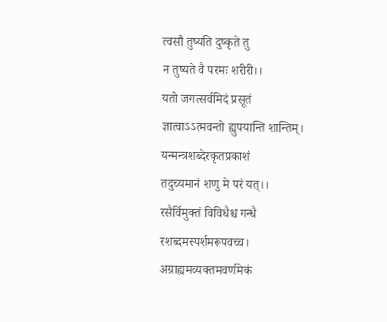त्वसौ तुष्यति दुष्कृते तु
न तुष्यते वै परमः शरीरी।।
यतो जगत्सर्वमिदं प्रसूतं
ज्ञात्वाऽऽत्मवन्तो ह्युपयान्ति शान्तिम्।
यन्मन्त्रशब्देरकृतप्रकाशं
तदुच्यमानं शणु मे परं यत्।।
रसैर्विमुक्तं विविधैश्च गन्धै
रशब्दमस्पर्शमरूपवच्च।
अग्राह्यमव्यक्तमवर्णमेकं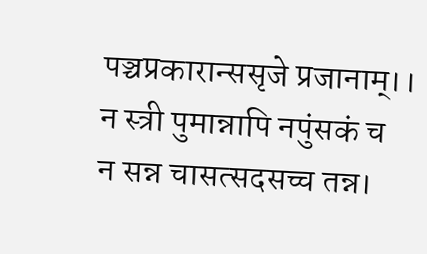पञ्चप्रकारान्ससृजे प्रजानाम्।।
न स्त्री पुमान्नापि नपुंसकं च
न सन्न चासत्सदसच्च तन्न।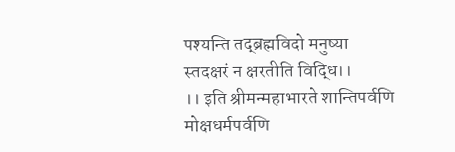पश्यन्ति तद्ब्रह्मविदो मनुष्या
स्तदक्षरं न क्षरतीति विद्धि।।
।। इति श्रीमन्महाभारते शान्तिपर्वणि
मोक्षधर्मपर्वणि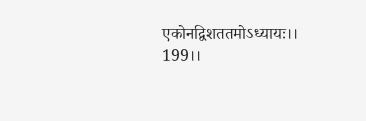एकोनद्विशततमोऽध्यायः।। 199।।